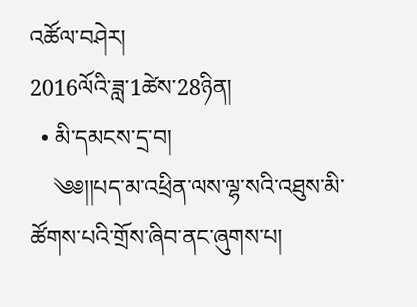འཚོལ་བཤེར།
2016ལོའི་ཟླ་1ཚེས་28ཉིན།
  • མི་དམངས་དྲ་བ།
    ༄༅།།པད་མ་འཕྲིན་ལས་ལྷ་སའི་འཐུས་མི་ཚོགས་པའི་གྲོས་ཞིབ་ནང་ཞུགས་པ།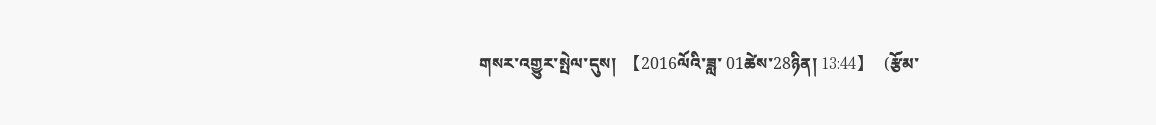གསར་འགྱུར་སྤེལ་དུས།  【2016ལོའི་ཟླ་ 01ཚེས་28ཉིན། 13:44】   (རྩོམ་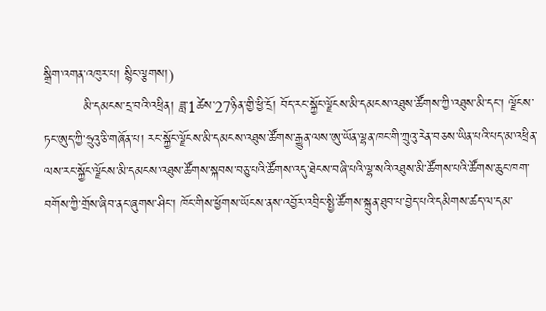སྒྲིག་འགན་འཁུར་པ། སྙིང་ལྕགས།)
         མི་དམངས་དྲ་བའི་འཕྲིན། ཟླ་1ཚེས་27ཉིན་གྱི་ཕྱི་དྲོ། བོད་རང་སྐྱོང་ལྗོངས་མི་དམངས་འཐུས་ཚོགས་ཀྱི་འཐུས་མི་དང་། ལྗོངས་ཏང་ཨུད་ཀྱི་ཧྲུའུ་ཅི་གཞོན་པ། རང་སྐྱོང་ལྗོངས་མི་དམངས་འཐུས་ཚོགས་རྒྱུན་ལས་ཨུ་ཡོན་ལྷན་ཁང་གི་ཀྲུའུ་རེན་བཅས་ཡིན་པའི་པད་མ་འཕྲིན་ལས་རང་སྐྱོང་ལྗོངས་མི་དམངས་འཐུས་ཚོགས་སྐབས་བཅུ་པའི་ཚོགས་འདུ་ཐེངས་བཞི་པའི་ལྷ་སའི་འཐུས་མི་ཚོགས་པའི་ཚོགས་ཆུང་ཁག་བགོས་ཀྱི་གྲོས་ཞིབ་ནང་ཞུགས་ཤིང་། ཁོང་གིས་ཕྱོགས་ཡོངས་ནས་འབྱོར་འབྲིང་སྤྱི་ཚོགས་སྐྲུན་ཐུབ་པ་བྱེད་པའི་དམིགས་ཚད་ལ་དམ་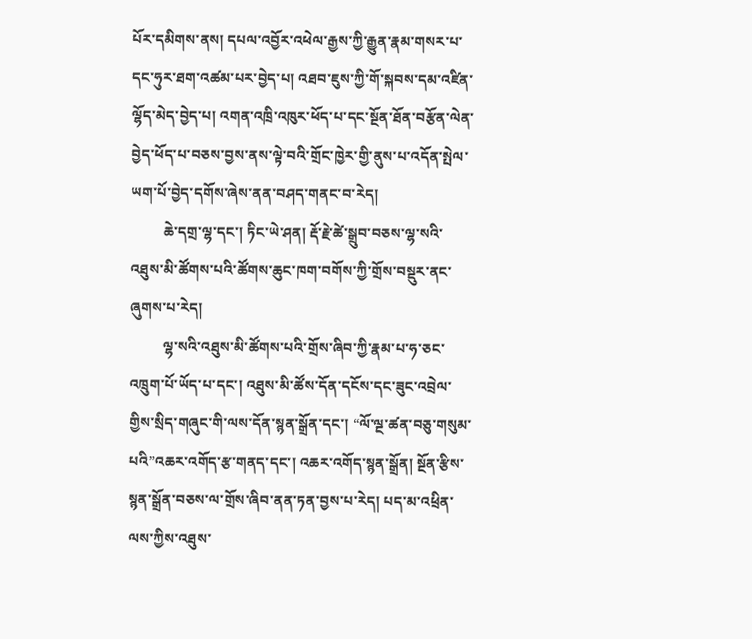པོར་དམིགས་ནས། དཔལ་འབྱོར་འཕེལ་རྒྱས་ཀྱི་རྒྱུན་རྣམ་གསར་པ་དང་ཧུར་ཐག་འཚམ་པར་བྱེད་པ། འཐབ་ཇུས་ཀྱི་གོ་སྐབས་དམ་འཛིན་ལྷོད་མེད་བྱེད་པ། འགན་འཁྲི་འཁུར་ཕོད་པ་དང་སྔོན་ཐོན་བརྩོན་ལེན་བྱེད་ཕོད་པ་བཅས་བྱས་ནས་ལྟེ་བའི་གྲོང་ཁྱེར་གྱི་ནུས་པ་འདོན་སྤེལ་ཡག་པོ་བྱེད་དགོས་ཞེས་ནན་བཤད་གནང་བ་རེད།
         ཆེ་དགྲ་ལྷ་དང་། ཏིང་ཡེ་ཤན། རྡོ་རྗེ་ཚེ་སྒྲུབ་བཅས་ལྷ་སའི་འཐུས་མི་ཚོགས་པའི་ཚོགས་ཆུང་ཁག་བགོས་ཀྱི་གྲོས་བསྡུར་ནང་ཞུགས་པ་རེད།
         ལྷ་སའི་འཐུས་མི་ཚོགས་པའི་གྲོས་ཞིབ་ཀྱི་རྣམ་པ་ཧ་ཅང་འཁྲུག་པོ་ཡོད་པ་དང་། འཐུས་མི་ཚོས་དོན་དངོས་དང་ཟུང་འབྲེལ་གྱིས་སྲིད་གཞུང་གི་ལས་དོན་སྙན་སྒྲོན་དང་། “ལོ་ལྔ་ཚན་བཅུ་གསུམ་པའི”འཆར་འགོད་རྩ་གནད་དང་། འཆར་འགོད་སྙན་སྒྲོན། སྔོན་རྩིས་སྙན་སྒྲོན་བཅས་ལ་གྲོས་ཞིབ་ནན་ཏན་བྱས་པ་རེད། པད་མ་འཕྲིན་ལས་ཀྱིས་འཐུས་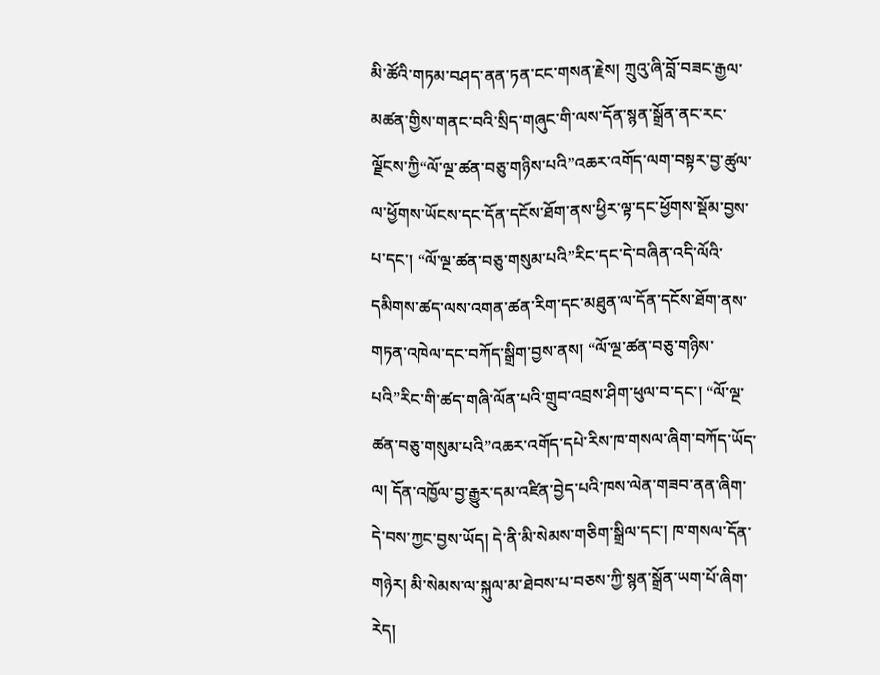མི་ཚོའི་གཏམ་བཤད་ནན་ཏན་ངང་གསན་རྗེས། ཀྲུའུ་ཞི་བློ་བཟང་རྒྱལ་མཚན་གྱིས་གནང་བའི་སྲིད་གཞུང་གི་ལས་དོན་སྙན་སྒྲོན་ནང་རང་ལྗོངས་ཀྱི“ལོ་ལྔ་ཚན་བཅུ་གཉིས་པའི”འཆར་འགོད་ལག་བསྟར་བྱ་ཚུལ་ལ་ཕྱོགས་ཡོངས་དང་དོན་དངོས་ཐོག་ནས་ཕྱིར་ལྟ་དང་ཕྱོགས་སྡོམ་བྱས་པ་དང་། “ལོ་ལྔ་ཚན་བཅུ་གསུམ་པའི”རིང་དང་དེ་བཞིན་འདི་ལོའི་དམིགས་ཚད་ལས་འགན་ཚན་རིག་དང་མཐུན་ལ་དོན་དངོས་ཐོག་ནས་གཏན་འཁེལ་དང་བཀོད་སྒྲིག་བྱས་ནས། “ལོ་ལྔ་ཚན་བཅུ་གཉིས་པའི”རིང་གི་ཚད་གཞི་ལོན་པའི་གྲུབ་འབྲས་ཤིག་ཕུལ་བ་དང་། “ལོ་ལྔ་ཚན་བཅུ་གསུམ་པའི”འཆར་འགོད་དཔེ་རིས་ཁ་གསལ་ཞིག་བཀོད་ཡོད་ལ། དོན་འཁྱོལ་བྱ་རྒྱུར་དམ་འཛིན་བྱེད་པའི་ཁས་ལེན་གཟབ་ནན་ཞིག་དེ་བས་ཀྱང་བྱས་ཡོད། དེ་ནི་མི་སེམས་གཅིག་སྒྲིལ་དང་། ཁ་གསལ་དོན་གཉེར། མི་སེམས་ལ་སྐུལ་མ་ཐེབས་པ་བཅས་ཀྱི་སྙན་སྒྲོན་ཡག་པོ་ཞིག་རེད།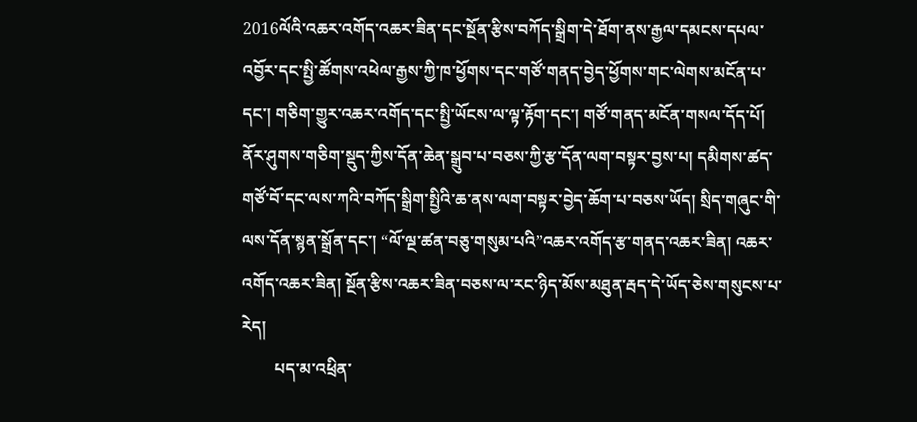2016ལོའི་འཆར་འགོད་འཆར་ཟིན་དང་སྔོན་རྩིས་བཀོད་སྒྲིག་དེ་ཐོག་ནས་རྒྱལ་དམངས་དཔལ་འབྱོར་དང་སྤྱི་ཚོགས་འཕེལ་རྒྱས་ཀྱི་ཁ་ཕྱོགས་དང་གཙོ་གནད་བྱེད་ཕྱོགས་གང་ལེགས་མངོན་པ་དང་། གཅིག་གྱུར་འཆར་འགོད་དང་སྤྱི་ཡོངས་ལ་ལྟ་རྟོག་དང་། གཙོ་གནད་མངོན་གསལ་དོད་པོ། ནོར་ཤུགས་གཅིག་སྡུད་ཀྱིས་དོན་ཆེན་སྒྲུབ་པ་བཅས་ཀྱི་རྩ་དོན་ལག་བསྟར་བྱས་པ། དམིགས་ཚད་གཙོ་བོ་དང་ལས་ཀའི་བཀོད་སྒྲིག་སྤྱིའི་ཆ་ནས་ལག་བསྟར་བྱེད་ཆོག་པ་བཅས་ཡོད། སྲིད་གཞུང་གི་ལས་དོན་སྙན་སྒྲོན་དང་། “ལོ་ལྔ་ཚན་བཅུ་གསུམ་པའི”འཆར་འགོད་རྩ་གནད་འཆར་ཟིན། འཆར་འགོད་འཆར་ཟིན། སྔོན་རྩིས་འཆར་ཟིན་བཅས་ལ་རང་ཉིད་མོས་མཐུན་རྦད་དེ་ཡོད་ཅེས་གསུངས་པ་རེད།
        པད་མ་འཕྲིན་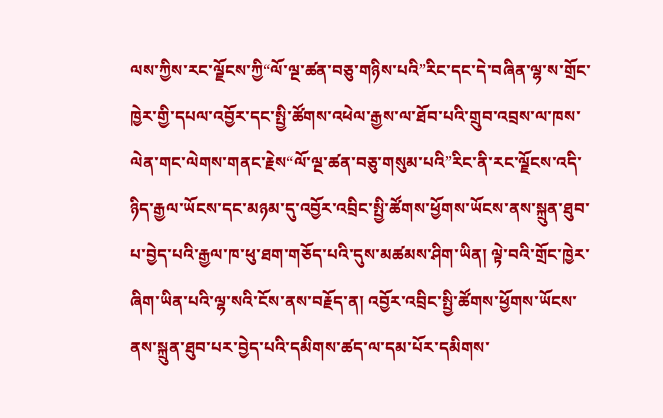ལས་ཀྱིས་རང་ལྗོངས་ཀྱི“ལོ་ལྔ་ཚན་བཅུ་གཉིས་པའི”རིང་དང་དེ་བཞིན་ལྷ་ས་གྲོང་ཁྱེར་གྱི་དཔལ་འབྱོར་དང་སྤྱི་ཚོགས་འཕེལ་རྒྱས་ལ་ཐོབ་པའི་གྲུབ་འབྲས་ལ་ཁས་ལེན་གང་ལེགས་གནང་རྗེས“ལོ་ལྔ་ཚན་བཅུ་གསུམ་པའི”རིང་ནི་རང་ལྗོངས་འདི་ཉིད་རྒྱལ་ཡོངས་དང་མཉམ་དུ་འབྱོར་འབྲིང་སྤྱི་ཚོགས་ཕྱོགས་ཡོངས་ནས་སྐྲུན་ཐུབ་པ་བྱེད་པའི་རྒྱལ་ཁ་ཕུ་ཐག་གཅོད་པའི་དུས་མཚམས་ཤིག་ཡིན། ལྟེ་བའི་གྲོང་ཁྱེར་ཞིག་ཡིན་པའི་ལྷ་སའི་ངོས་ནས་བརྗོད་ན། འབྱོར་འབྲིང་སྤྱི་ཚོགས་ཕྱོགས་ཡོངས་ནས་སྐྲུན་ཐུབ་པར་བྱེད་པའི་དམིགས་ཚད་ལ་དམ་པོར་དམིགས་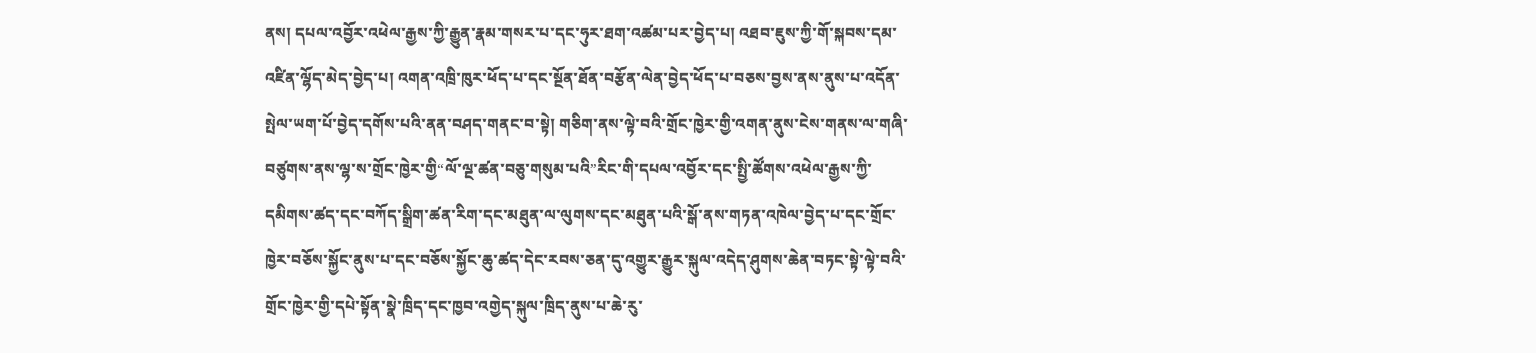ནས། དཔལ་འབྱོར་འཕེལ་རྒྱས་ཀྱི་རྒྱུན་རྣམ་གསར་པ་དང་ཧུར་ཐག་འཚམ་པར་བྱེད་པ། འཐབ་ཇུས་ཀྱི་གོ་སྐབས་དམ་འཛིན་ལྷོད་མེད་བྱེད་པ། འགན་འཁྲི་ཁུར་ཕོད་པ་དང་སྔོན་ཐོན་བརྩོན་ལེན་བྱེད་ཕོད་པ་བཅས་བྱས་ནས་ནུས་པ་འདོན་སྤེལ་ཡག་པོ་བྱེད་དགོས་པའི་ནན་བཤད་གནང་བ་སྟེ། གཅིག་ནས་ལྟེ་བའི་གྲོང་ཁྱེར་གྱི་འགན་ནུས་ངེས་གནས་ལ་གཞི་བཙུགས་ནས་ལྷ་ས་གྲོང་ཁྱེར་གྱི“ལོ་ལྔ་ཚན་བཅུ་གསུམ་པའི”རིང་གི་དཔལ་འབྱོར་དང་སྤྱི་ཚོགས་འཕེལ་རྒྱས་ཀྱི་དམིགས་ཚད་དང་བཀོད་སྒྲིག་ཚན་རིག་དང་མཐུན་ལ་ལུགས་དང་མཐུན་པའི་སྒོ་ནས་གཏན་འཁེལ་བྱེད་པ་དང་གྲོང་ཁྱེར་བཅོས་སྐྱོང་ནུས་པ་དང་བཅོས་སྐྱོང་ཆུ་ཚད་དེང་རབས་ཅན་དུ་འགྱུར་རྒྱུར་སྐུལ་འདེད་ཤུགས་ཆེན་བཏང་སྟེ་ལྟེ་བའི་གྲོང་ཁྱེར་གྱི་དཔེ་སྟོན་སྣེ་ཁྲིད་དང་ཁྱབ་འགྱེད་སྐུལ་ཁྲིད་ནུས་པ་ཆེ་རུ་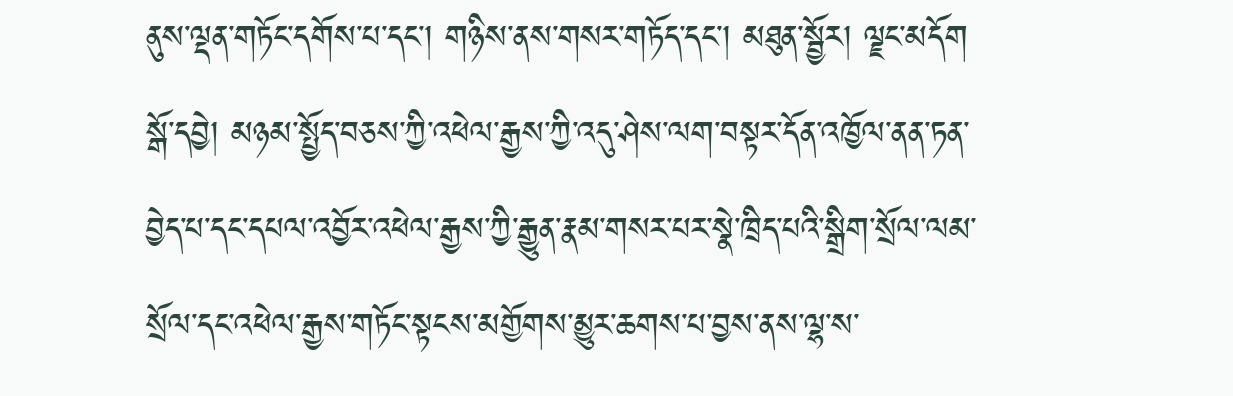ནུས་ལྡན་གཏོང་དགོས་པ་དང་། གཉིས་ནས་གསར་གཏོད་དང་། མཐུན་སྦྱོར། ལྗང་མདོག སྒོ་དབྱེ། མཉམ་སྤྱོད་བཅས་ཀྱི་འཕེལ་རྒྱས་ཀྱི་འདུ་ཤེས་ལག་བསྟར་དོན་འཁྱོལ་ནན་ཏན་བྱེད་པ་དང་དཔལ་འབྱོར་འཕེལ་རྒྱས་ཀྱི་རྒྱུན་རྣམ་གསར་པར་སྣེ་ཁྲིད་པའི་སྒྲིག་སྲོལ་ལམ་སྲོལ་དང་འཕེལ་རྒྱས་གཏོང་སྟངས་མགྱོགས་མྱུར་ཆགས་པ་བྱས་ནས་ལྷ་ས་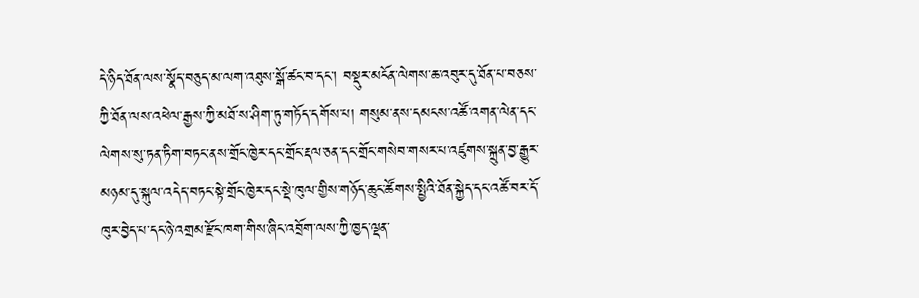དེ་ཉིད་ཐོན་ལས་སྣོད་བཅུད་མ་ལག་འཐུས་སྒོ་ཚང་བ་དང་། བསྡུར་མངོན་ལེགས་ཆ་འབུར་དུ་ཐོན་པ་བཅས་ཀྱི་ཐོན་ལས་འཕེལ་རྒྱས་ཀྱི་མཐོ་ས་ཤིག་ཏུ་གཏོད་དགོས་པ། གསུམ་ནས་དམངས་འཚོ་འགན་ལེན་དང་ལེགས་སུ་ཏན་ཏིག་བཏང་ནས་གྲོང་ཁྱེར་དང་གྲོང་རྡལ་ཅན་དང་གྲོང་གསེབ་གསར་པ་འཛུགས་སྐྲུན་བྱ་རྒྱུར་མཉམ་དུ་སྐུལ་འདེད་བཏང་སྟེ་གྲོང་ཁྱེར་དང་སྡེ་ཁུལ་གྱིས་གཉོད་ཆུང་ཚོགས་སྤྱིའི་ཐོན་སྐྱེད་དང་འཚོ་བར་དོ་ཁུར་བྱེད་པ་དང་ཉེ་འགྲམ་རྫོང་ཁག་གིས་ཞིང་འབྲོག་ལས་ཀྱི་ཁྱད་ལྡན་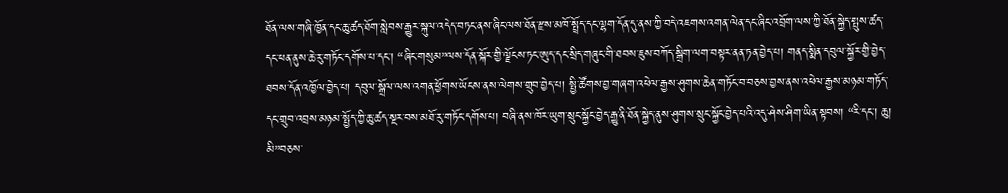ཐོན་ལས་གཞི་ཁྱོན་དང་ཆུ་ཚད་ཐོག་སླེབས་རྒྱུར་སྐུལ་འདེད་བཏང་ནས་ཞིང་ལས་ཐོན་རྫས་མཁོ་སྤྲོད་དང་ལྷག་དོན་དུ་ནས་ཀྱི་བདེ་འཇགས་འགན་ལེན་དང་ཞིང་འབྲོག་ལས་ཀྱི་ཐོན་སྐྱེད་སྤུས་ཚད་དང་ཕན་ནུས་ཆེ་རུ་གཏོང་དགོས་པ་དང་། “ཞིང་གསུམ”ལས་དོན་སྐོར་གྱི་ལྗོངས་ཏང་ཨུད་དང་སྲིད་གཞུང་གི་ཐབས་ཇུས་བཀོད་སྒྲིག་ལག་བསྟར་ནན་ཏན་བྱེད་པ། གནད་སྨིན་དབུལ་སྐྱོར་གྱི་བྱེད་ཐབས་དོན་འཁྱོལ་བྱེད་པ། དབུལ་སྒྲོལ་ལས་འགན་ཕྱོགས་ཡོངས་ནས་ལེགས་གྲུབ་བྱེད་པ། སྤྱི་ཚོགས་བྱ་གཞག་འཕེལ་རྒྱས་ཤུགས་ཆེན་གཏོང་བ་བཅས་བྱས་ནས་འཕེལ་རྒྱས་མཉམ་གཏོད་དང་གྲུབ་འབྲས་མཉམ་སྤྱོད་ཀྱི་ཆུ་ཚད་སྔར་བས་མཐོ་རུ་གཏོང་དགོས་པ། བཞི་ནས་ཁོར་ཡུག་སྲུང་སྐྱོང་བྱེད་རྒྱུ་ནི་ཐོན་སྐྱེད་ནུས་ཤུགས་སྲུང་སྐྱོང་བྱེད་པའི་འདུ་ཤེས་ཤིག་ཡིན་སྟབས། “རི་དང་། ཆུ། མི”བཅས་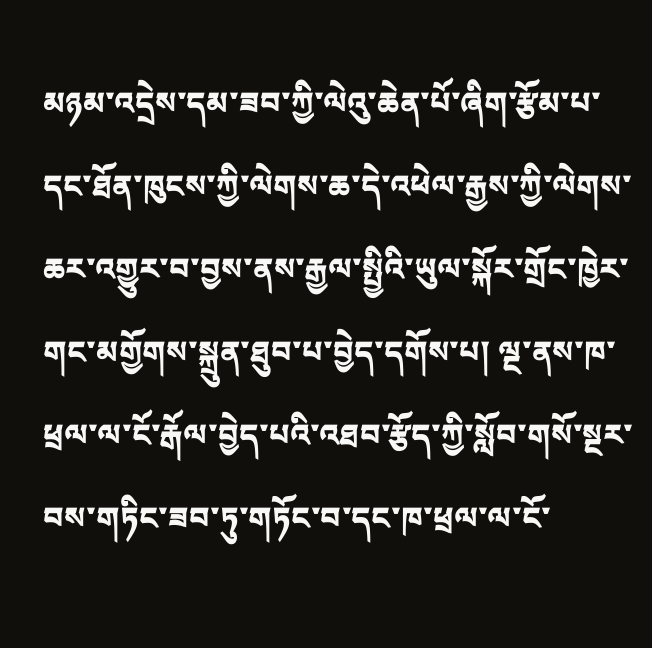མཉམ་འདྲེས་དམ་ཟབ་ཀྱི་ལེའུ་ཆེན་པོ་ཞིག་རྩོམ་པ་དང་ཐོན་ཁུངས་ཀྱི་ལེགས་ཆ་དེ་འཕེལ་རྒྱས་ཀྱི་ལེགས་ཆར་འགྱུར་བ་བྱས་ནས་རྒྱལ་སྤྱིའི་ཡུལ་སྐོར་གྲོང་ཁྱེར་གང་མགྱོགས་སྐྲུན་ཐུབ་པ་བྱེད་དགོས་པ། ལྔ་ནས་ཁ་ཕྲལ་ལ་ངོ་རྒོལ་བྱེད་པའི་འཐབ་རྩོད་ཀྱི་སློབ་གསོ་སྔར་བས་གཏིང་ཟབ་ཏུ་གཏོང་བ་དང་ཁ་ཕྲལ་ལ་ངོ་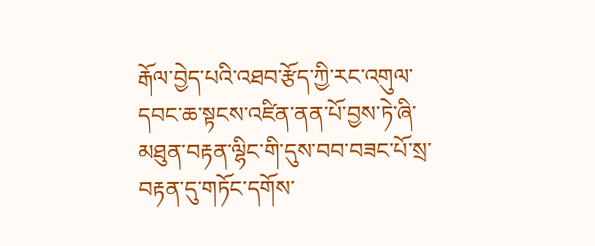རྒོལ་བྱེད་པའི་འཐབ་རྩོད་ཀྱི་རང་འགུལ་དབང་ཆ་སྟངས་འཛིན་ནན་པོ་བྱས་ཏེ་ཞི་མཐུན་བརྟན་ལྷིང་གི་དུས་བབ་བཟང་པོ་སྲ་བརྟན་དུ་གཏོང་དགོས་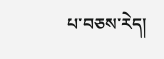པ་བཅས་རེད།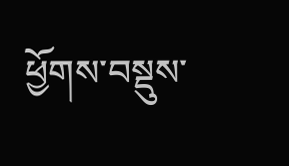ཕྱོགས་བསྡུས་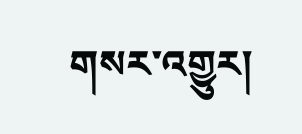གསར་འགྱུར།